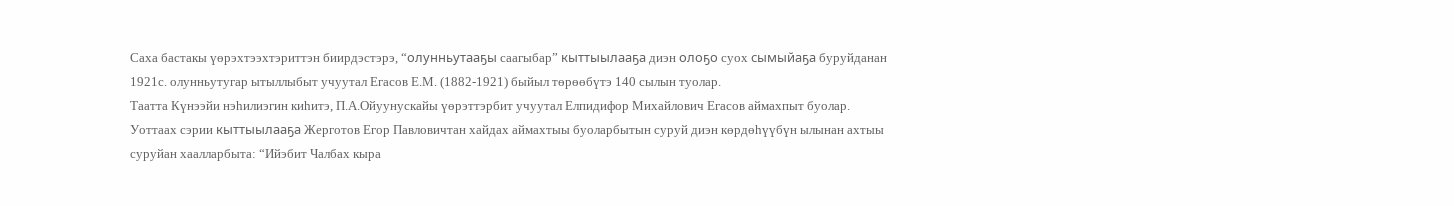Саха бастакы үөрэхтээхтэриттэн биирдэстэрэ, “олунньутааҕы саагыбар” кыттыылааҕа диэн олоҕо суох сымыйаҕа буруйданан 1921с. олунньутугар ытыллыбыт учуутал Егасов Е.М. (1882-1921) быйыл төрөөбүтэ 140 сылын туолар.
Таатта Күнээйи нэһилиэгин киһитэ, П.А.Ойуунускайы үөрэттэрбит учуутал Елпидифор Михайлович Егасов аймахпыт буолар. Уоттаах сэрии кыттыылааҕа Жерготов Егор Павловичтан хайдах аймахтыы буоларбытын суруй диэн көрдөһүүбүн ылынан ахтыы суруйан хаалларбыта: “Ийэбит Чалбах кыра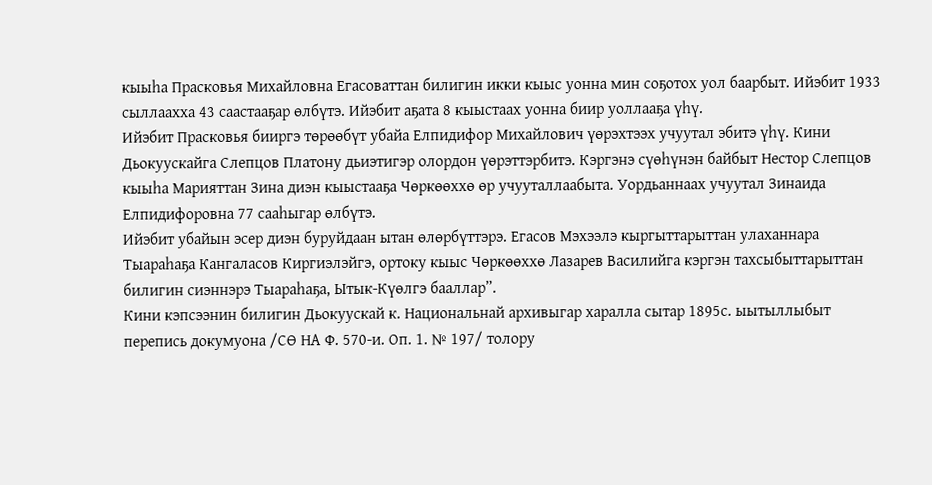кыыһа Прасковья Михайловна Егасоваттан билигин икки кыыс уонна мин соҕотох уол баарбыт. Ийэбит 1933 сыллаахха 43 саастааҕар өлбүтэ. Ийэбит аҕата 8 кыыстаах уонна биир уоллааҕа үһү.
Ийэбит Прасковья бииргэ төрөөбүт убайа Елпидифор Михайлович үөрэхтээх учуутал эбитэ үһү. Кини Дьокуускайга Слепцов Платону дьиэтигэр олордон үөрэттэрбитэ. Кэргэнэ сүөһүнэн байбыт Нестор Слепцов кыыһа Марияттан Зина диэн кыыстааҕа Чөркөөххө өр учууталлаабыта. Уордьаннаах учуутал Зинаида Елпидифоровна 77 сааһыгар өлбүтэ.
Ийэбит убайын эсер диэн буруйдаан ытан өлөрбүттэрэ. Егасов Мэхээлэ кыргыттарыттан улаханнара Тыараһаҕа Кангаласов Киргиэлэйгэ, ортоку кыыс Чөркөөххө Лазарев Василийга кэргэн тахсыбыттарыттан билигин сиэннэрэ Тыараһаҕа, Ытык-Күөлгэ бааллар”.
Кини кэпсээнин билигин Дьокуускай к. Национальнай архивыгар харалла сытар 1895с. ыытыллыбыт перепись докумуона /СӨ НА Ф. 570-и. Оп. 1. № 197/ толору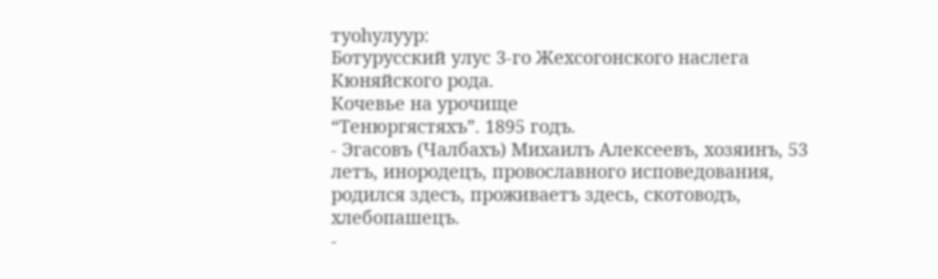туоһулуур:
Ботурусский улус 3-го Жехсогонского наслега
Кюняйского рода.
Кочевье на урочище
“Тенюргястяхъ”. 1895 годъ.
- Эгасовъ (Чалбахъ) Михаилъ Алексеевъ, хозяинъ, 53 летъ, инородецъ, провославного исповедования, родился здесъ, проживаетъ здесь, скотоводъ, хлебопашецъ.
-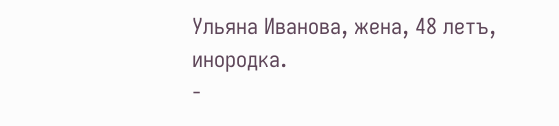Ульяна Иванова, жена, 48 летъ, инородка.
-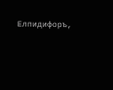Елпидифоръ,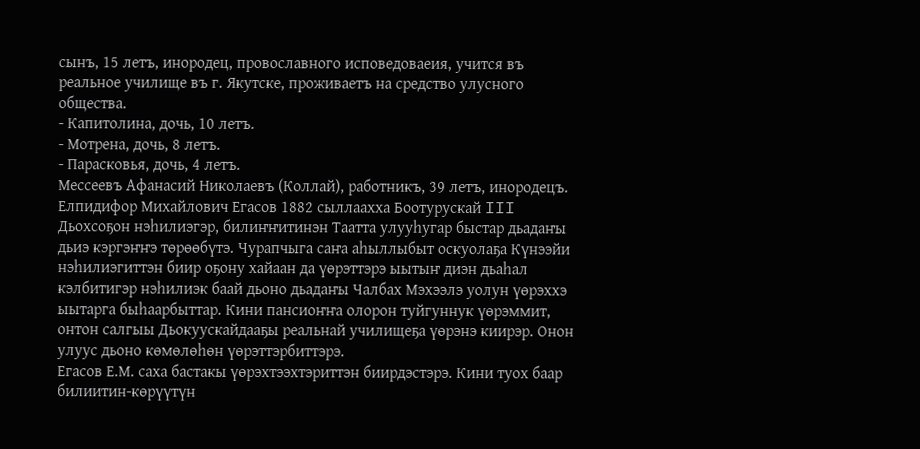сынъ, 15 летъ, инородец, провославного исповедоваеия, учится въ реальное училище въ г. Якутске, проживаетъ на средство улусного общества.
- Капитолина, дочь, 10 летъ.
- Мотрена, дочь, 8 летъ.
- Парасковья, дочь, 4 летъ.
Мессеевъ Афанасий Николаевъ (Коллай), работникъ, 39 летъ, инородецъ.
Елпидифор Михайлович Егасов 1882 сыллаахха Боотурускай III Дьохсоҕон нэһилиэгэр, билиҥҥитинэн Таатта улууһугар быстар дьадаҥы дьиэ кэргэҥҥэ төрөөбүтэ. Чурапчыга саҥа аһыллыбыт оскуолаҕа Күнээйи нэһилиэгиттэн биир оҕону хайаан да үөрэттэрэ ыытыҥ диэн дьаһал кэлбитигэр нэһилиэк баай дьоно дьадаҥы Чалбах Мэхээлэ уолун үөрэххэ ыытарга быһаарбыттар. Кини пансиоҥҥа олорон туйгуннук үөрэммит, онтон салгыы Дьокуускайдааҕы реальнай училищеҕа үөрэнэ киирэр. Онон улуус дьоно көмөлөһөн үөрэттэрбиттэрэ.
Егасов Е.М. саха бастакы үөрэхтээхтэриттэн биирдэстэрэ. Кини туох баар билиитин-көрүүтүн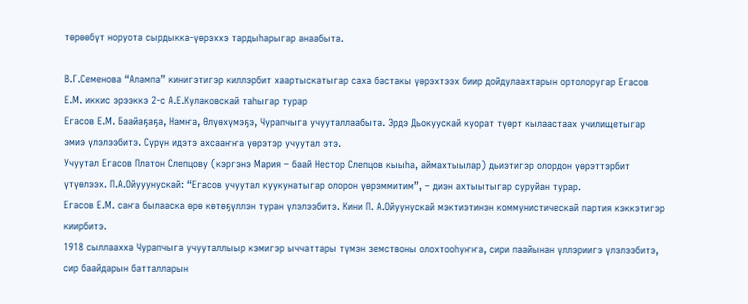төрөөбүт норуота сырдыкка-үөрэххэ тардыһарыгар анаабыта.

В.Г.Семенова “Алампа” кинигэтигэр киллэрбит хаартыскатыгар саха бастакы үөрэхтээх биир дойдулаахтарын ортолоругар Егасов Е.М. иккис эрээккэ 2-с А.Е.Кулаковскай таһыгар турар
Егасов Е.М. Баайаҕаҕа, Намҥа, Өлүөхүмэҕэ, Чурапчыга учууталлаабыта. Эрдэ Дьокуускай куорат түөрт кылаастаах училищетыгар эмиэ үлэлээбитэ. Сүрүн идэтэ ахсааҥҥа үөрэтэр учуутал этэ.
Учуутал Егасов Платон Слепцову (кэргэнэ Мария – баай Нестор Слепцов кыыһа, аймахтыылар) дьиэтигэр олордон үөрэттэрбит үтүөлээх. П.А.Ойууунускай: “Егасов учуутал куукунатыгар олорон үөрэммитим”, – диэн ахтыытыгар суруйан турар.
Егасов Е.М. саҥа былааска өрө көтөҕүллэн туран үлэлээбитэ. Кини П. А.Ойуунускай мэктиэтинэн коммунистическай партия кэккэтигэр киирбитэ.
1918 сыллаахха Чурапчыга учууталлыыр кэмигэр ыччаттары түмэн земствоны олохтооһуҥҥа, сири паайынан үллэриигэ үлэлээбитэ, сир баайдарын батталларын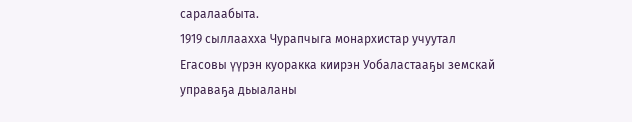саралаабыта.
1919 сыллаахха Чурапчыга монархистар учуутал Егасовы үүрэн куоракка киирэн Уобаластааҕы земскай управаҕа дьыаланы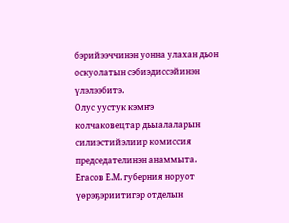бэрийээччинэн уонна улахан дьон оскуолатын сэбиэдиссэйинэн үлэлээбитэ.
Олус уустук кэмҥэ колчаковецтар дьыалаларын силиэстийэлиир комиссия председателинэн анаммыта.
Егасов Е.М. губерния норуот үөрэҕэриитигэр отделын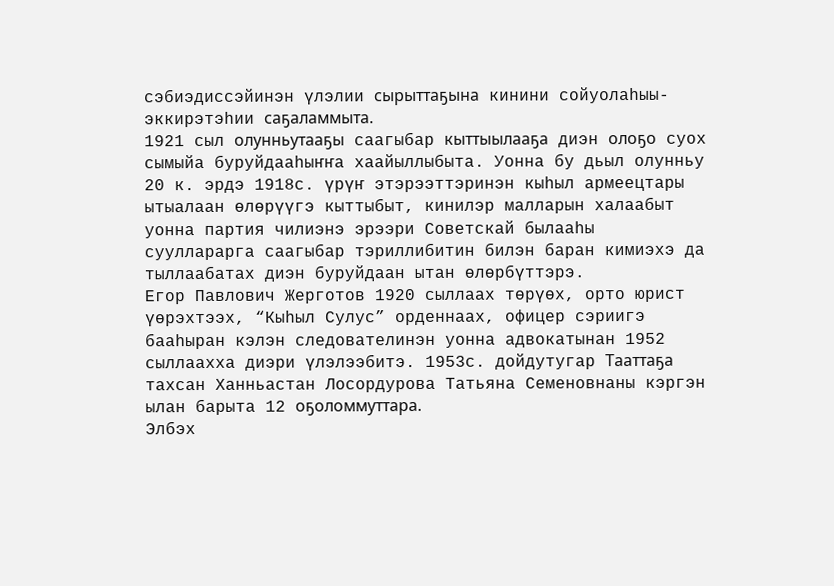сэбиэдиссэйинэн үлэлии сырыттаҕына кинини сойуолаһыы- эккирэтэһии саҕаламмыта.
1921 сыл олунньутааҕы саагыбар кыттыылааҕа диэн олоҕо суох сымыйа буруйдааһыҥҥа хаайыллыбыта. Уонна бу дьыл олунньу 20 к. эрдэ 1918с. үрүҥ этэрээттэринэн кыһыл армеецтары ытыалаан өлөрүүгэ кыттыбыт, кинилэр малларын халаабыт уонна партия чилиэнэ эрээри Советскай былааһы суулларарга саагыбар тэриллибитин билэн баран кимиэхэ да тыллаабатах диэн буруйдаан ытан өлөрбүттэрэ.
Егор Павлович Жерготов 1920 сыллаах төрүөх, орто юрист үөрэхтээх, “Кыһыл Сулус” орденнаах, офицер сэриигэ бааһыран кэлэн следователинэн уонна адвокатынан 1952 сыллаахха диэри үлэлээбитэ. 1953с. дойдутугар Тааттаҕа тахсан Ханньастан Лосордурова Татьяна Семеновнаны кэргэн ылан барыта 12 оҕоломмуттара.
Элбэх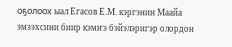оҕолоох ыал Егасов Е.М. кэргэнин Маайа эмээхсини биир кэмҥэ бэйэлэригэр олордон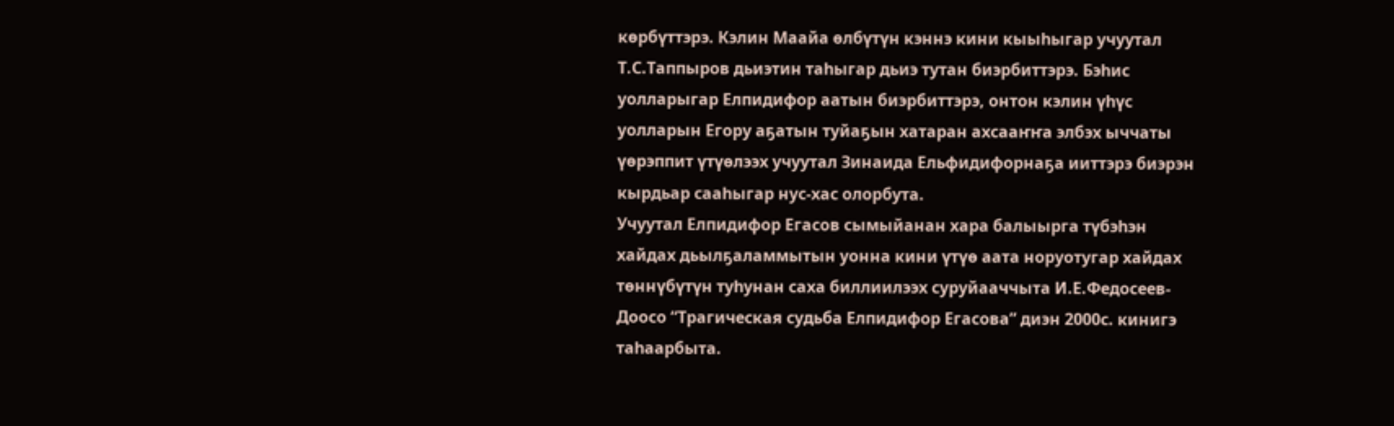көрбүттэрэ. Кэлин Маайа өлбүтүн кэннэ кини кыыһыгар учуутал Т.С.Таппыров дьиэтин таһыгар дьиэ тутан биэрбиттэрэ. Бэһис уолларыгар Елпидифор аатын биэрбиттэрэ, онтон кэлин үһүс уолларын Егору аҕатын туйаҕын хатаран ахсааҥҥа элбэх ыччаты үөрэппит үтүөлээх учуутал Зинаида Ельфидифорнаҕа ииттэрэ биэрэн кырдьар сааһыгар нус-хас олорбута.
Учуутал Елпидифор Егасов сымыйанан хара балыырга түбэһэн хайдах дьылҕаламмытын уонна кини үтүө аата норуотугар хайдах төннүбүтүн туһунан саха биллиилээх суруйааччыта И.Е.Федосеев-Доосо “Трагическая судьба Елпидифор Егасова” диэн 2000с. кинигэ таһаарбыта.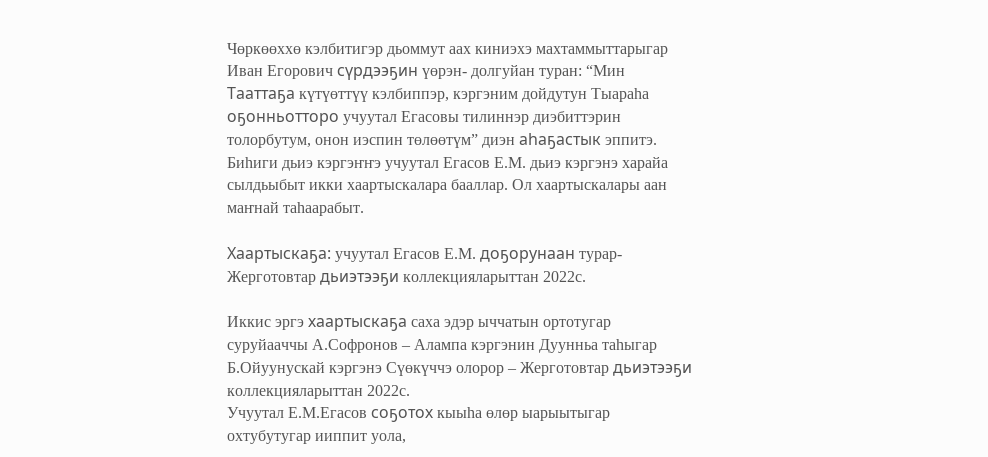Чөркөөххө кэлбитигэр дьоммут аах киниэхэ махтаммыттарыгар Иван Егорович сүрдээҕин үөрэн- долгуйан туран: “Мин Тааттаҕа күтүөттүү кэлбиппэр, кэргэним дойдутун Тыараһа оҕонньотторо учуутал Егасовы тилиннэр диэбиттэрин толорбутум, онон иэспин төлөөтүм” диэн аһаҕастык эппитэ.
Биһиги дьиэ кэргэҥҥэ учуутал Егасов Е.М. дьиэ кэргэнэ харайа сылдьыбыт икки хаартыскалара бааллар. Ол хаартыскалары аан маҥнай таһаарабыт.

Хаартыскаҕа: учуутал Егасов Е.М. доҕорунаан турар- Жерготовтар дьиэтээҕи коллекцияларыттан 2022с.

Иккис эргэ хаартыскаҕа саха эдэр ыччатын ортотугар суруйааччы А.Софронов – Алампа кэргэнин Дуунньа таһыгар Б.Ойуунускай кэргэнэ Сүөкүччэ олорор – Жерготовтар дьиэтээҕи коллекцияларыттан 2022с.
Учуутал Е.М.Егасов соҕотох кыыhа өлөр ыарыытыгар охтубутугар ииппит уола,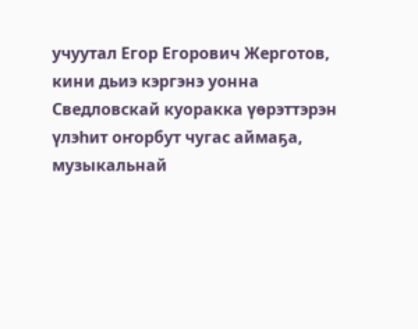учуутал Егор Егорович Жерготов, кини дьиэ кэргэнэ уонна Сведловскай куоракка үөрэттэрэн үлэhит оҥорбут чугас аймаҕа, музыкальнай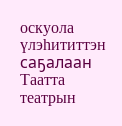оскуола үлэhититтэн саҕалаан Таатта театрын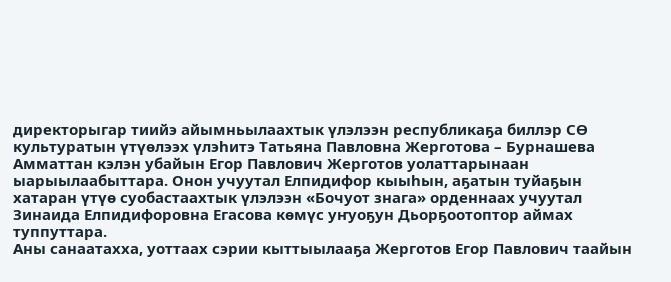директорыгар тиийэ айымньылаахтык үлэлээн республикаҕа биллэр СӨ культуратын үтүөлээх үлэhитэ Татьяна Павловна Жерготова – Бурнашева Амматтан кэлэн убайын Егор Павлович Жерготов уолаттарынаан ыарыылаабыттара. Онон учуутал Елпидифор кыыhын, аҕатын туйаҕын хатаран үтүө суобастаахтык үлэлээн «Бочуот знага» орденнаах учуутал Зинаида Елпидифоровна Егасова көмүс уҥуоҕун Дьорҕоотоптор аймах туппуттара.
Аны санаатахха, уоттаах сэрии кыттыылааҕа Жерготов Егор Павлович таайын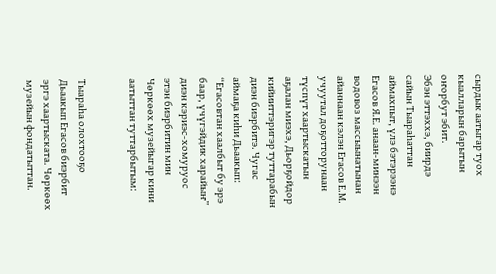сырдык аатыгар туох кыалларын барытын оҥорбут эбит.
Эбэн эттэххэ, биирдэ сайын Тыараһаттан аймахпыт, үлэ бэтэрээнэ Егасов Я.Е. анаан-минээн водовоз массыынатынан айаннаан кэлэн Егасов Е.М. учуутал доҕотторунаан түспүт хаартыскатын аҕалан миэхэ, Дьорҕойдор кийииттэригэр туттарабын диэн биэрбитэ. Чугас аймаҕа киһи Дьаакып: “Егасовтан хаалбыт бу эрэ баар, үчүгэйдик харайыҥ” диэн кэриэс-хомуруос этэн биэрбитин мин Чөркөөх музейыгар кини аатыттан туттарбытым:


Тыараһа олохтооҕо Дьаакып Егасов биэрбит эргэ хаартыската. Чөркөөх музейын фондатыттан.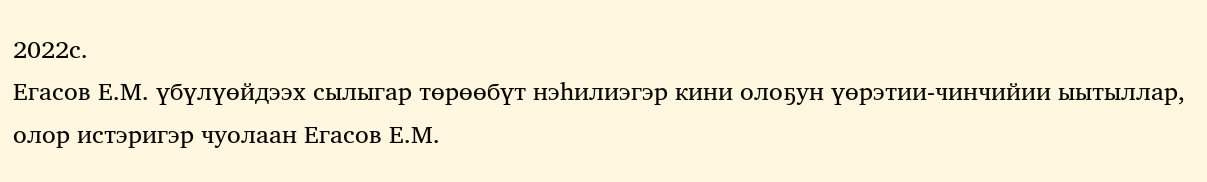2022с.
Егасов Е.М. үбүлүөйдээх сылыгар төрөөбүт нэһилиэгэр кини олоҕун үөрэтии-чинчийии ыытыллар, олор истэригэр чуолаан Егасов Е.М.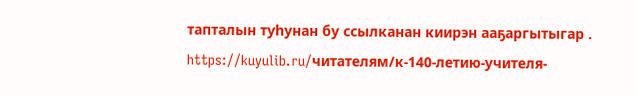тапталын туһунан бу ссылканан киирэн ааҕаргытыгар .
https://kuyulib.ru/читателям/к-140-летию-учителя-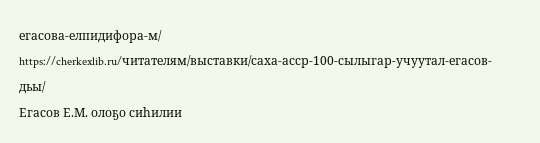егасова-елпидифора-м/
https://cherkexlib.ru/читателям/выставки/саха-асср-100-сылыгар-учуутал-егасов-дьы/
Егасов Е.М. олоҕо сиһилии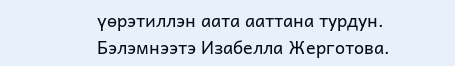үөрэтиллэн аата ааттана турдун.
Бэлэмнээтэ Изабелла Жерготова.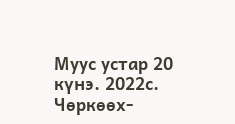Муус устар 20 күнэ. 2022с. Чөркөөх-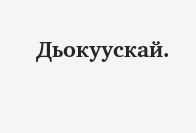Дьокуускай.